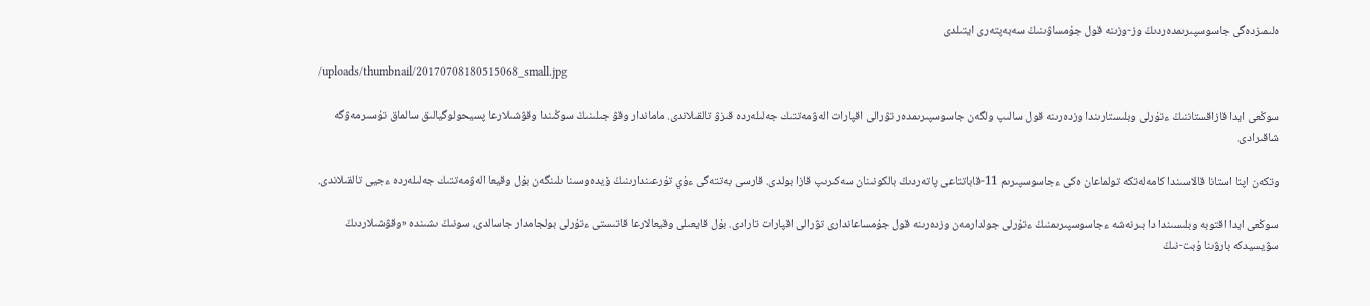ەلىمىزدەگى جاسوسپىرىمدەردىڭ وز-وزىنە قول جۇمساۋىنىڭ سەبەپتەرى ايتىلدى

/uploads/thumbnail/20170708180515068_small.jpg

سوڭعى ايدا قازاقستاننىڭ ءتۇرلى وبلىستارىندا وزدەرىنە قول سالىپ ولگەن جاسوسپىرىمدەر تۋرالى اقپارات الەۋمەتتىك جەلىلەردە قىزۋ تالقىلاندى. ماماندار وقۋ جىلىنىڭ سوڭىندا وقۋشىلارعا پسيحولوگيالىق سالماق تۇسىرمەۋگە شاقىرادى.

وتكەن اپتا استانا قالاسىندا كامەلەتكە تولماعان ەكى ءجاسوسپىرىم 11-قاباتتاعى پاتەردىڭ بالكونىنان سەكىرىپ قازا بولدى. قارسى بەتتەگى ءۇي تۇرعىندارىنىڭ ۆيدەوسىنا ىلىنگەن بۇل وقيعا الەۋمەتتىك جەلىلەردە ءجيى تالقىلاندى.

سوڭعى ايدا اقتوبە وبلىسىندا دا بىرنەشە ءجاسوسپىرىمنىڭ ءتۇرلى جولدارمەن وزدەرىنە قول جۇمساعاندارى تۋرالى اقپارات تارادى. بۇل قايعىلى وقيعالارعا قاتىستى ءتۇرلى بولجامدار جاسالدى، سونىڭ ىشىندە «وقۋشىلاردىڭ سۋيسيدكە بارۋىنا ۇبت-نىڭ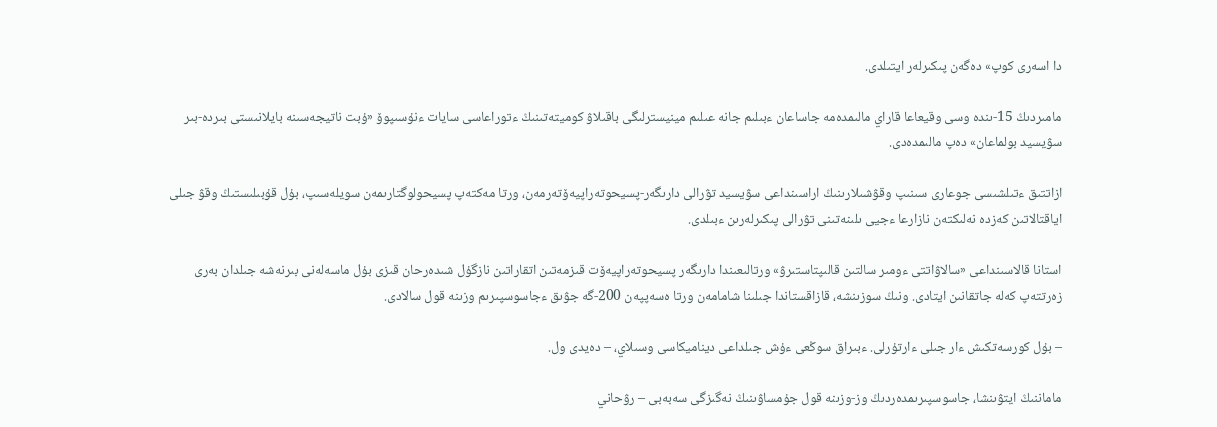دا اسەرى كوپ» دەگەن پىكىرلەر ايتىلدى.

مامىردىڭ 15-ىندە وسى وقيعاعا قاراي مالىمدەمە جاساعان ءبىلىم جانە عىلىم مينيسترلىگى باقىلاۋ كوميتەتىنىڭ ءتوراعاسى سايات ءنۇسىپوۆ «ۇبت ناتيجەسىنە بايلانىستى بىردە-بىر سۋيسيد بولماعان» دەپ مالىمدەدى.

ازاتتىق ءتىلشىسى جوعارى سىنىپ وقۋشىلارىنىڭ اراسىنداعى سۋيسيد تۋرالى دارىگەر-پسيحوتەراپيەۆتەرمەن، ورتا مەكتەپ پسيحولوگتارىمەن سويلەسىپ، بۇل قۇبىلىستىڭ وقۋ جىلى اياقتالاتىن كەزدە نەلىكتەن نازارعا ءجيى ىلىنەتىنى تۋرالى پىكىرلەرىن ءبىلدى.

استانا قالاسىنداعى «سالاۋاتتى ءومىر سالتىن قالىپتاستىرۋ» ورتالىعىندا دارىگەر پسيحوتەراپيەۆت قىزمەتىن اتقاراتىن نازگۇل شىدەرحان قىزى بۇل ماسەلەنى بىرنەشە جىلدان بەرى زەرتتەپ كەلە جاتقانىن ايتادى. ونىڭ سوزىنشە، قازاقستاندا جىلىنا شامامەن ورتا ەسەپپەن 200-گە جۋىق ءجاسوسپىرىم وزىنە قول سالادى.

– بۇل كورسەتكىش ءار جىلى ءارتۇرلى. ءبىراق سوڭعى ءۇش جىلداعى ديناميكاسى وسىلاي، – دەيدى ول.

ماماننىڭ ايتۋىنشا، جاسوسپىرىمدەردىڭ وز-وزىنە قول جۇمساۋىنىڭ نەگىزگى سەبەبى – رۋحاني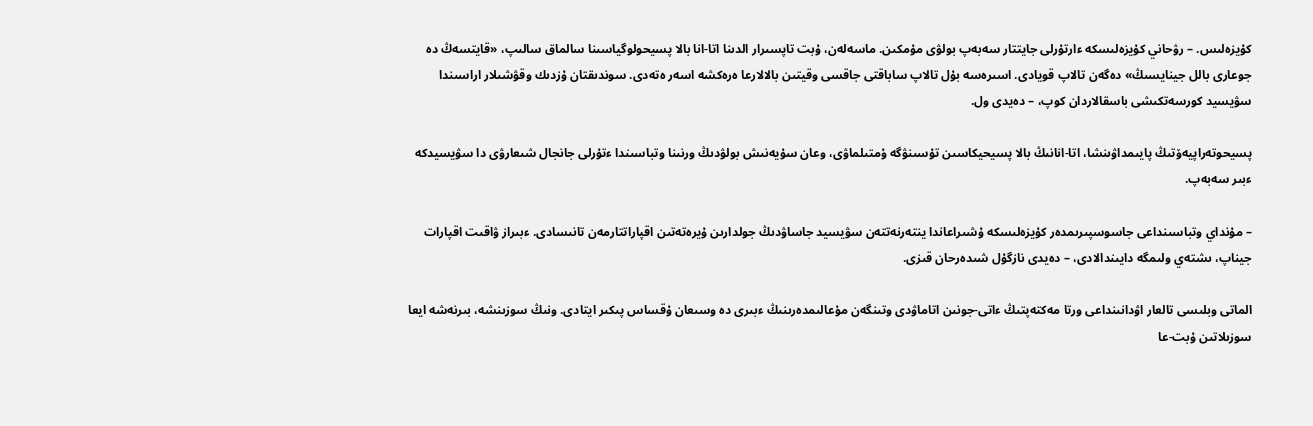كۇيزەلىس. – رۋحاني كۇيزەلىسكە ءارتۇرلى جايتتار سەبەپ بولۋى مۇمكىن. ماسەلەن، ۇبت تاپسىرار الدىنا اتا-انا بالا پسيحولوگياسىنا سالماق سالىپ، «قايتسەڭ دە جوعارى بالل جينايسىڭ» دەگەن تالاپ قويادى. اسىرەسە بۇل تالاپ ساباقتى جاقسى وقيتىن بالالارعا ەرەكشە اسەر ەتەدى. سوندىقتان ۇزدىك وقۋشىلار اراسىندا سۋيسيد كورسەتكىشى باسقالاردان كوپ، – دەيدى ول.

پسيحوتەراپيەۆتىڭ پايىمداۋىنشا، اتا-انانىڭ بالا پسيحيكاسىن تۇسىنۋگە ۇمتىلماۋى، وعان سۇيەنىش بولۋدىڭ ورنىنا وتباسىندا ءتۇرلى جانجال شىعارۋى دا سۋيسيدكە ءبىر سەبەپ.

– مۇنداي وتباسىنداعى جاسوسپىرىمدەر كۇيزەلىسكە ۇشىراعاندا ينتەرنەتتەن سۋيسيد جاساۋدىڭ جولدارىن ۇيرەتەتىن اقپاراتتارمەن تانىسادى. ءبىراز ۋاقىت اقپارات جيناپ، ىشتەي ولىمگە دايىندالادى، – دەيدى نازگۇل شىدەرحان قىزى.

الماتى وبلىسى تالعار اۋدانىنداعى ورتا مەكتەپتىڭ ءاتى-جونىن اتاماۋدى وتىنگەن مۇعالىمدەرىنىڭ ءبىرى دە وسىعان ۇقساس پىكىر ايتادى. ونىڭ سوزىنشە، بىرنەشە ايعا سوزىلاتىن ۇبت-عا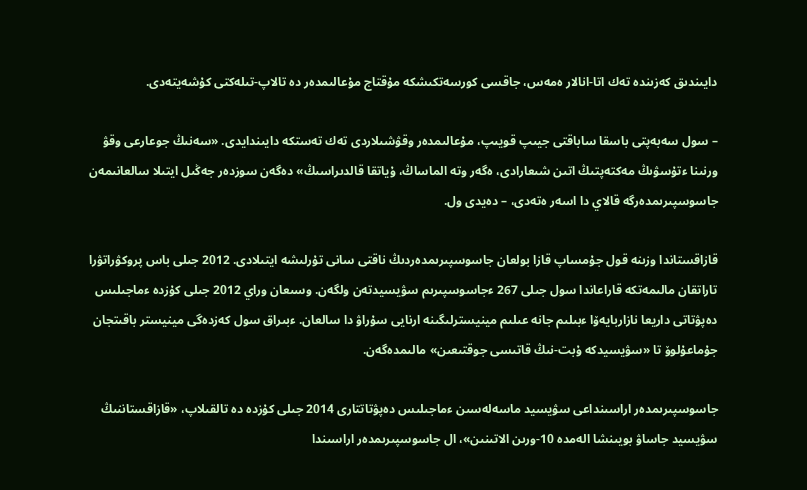دايىندىق كەزىندە تەك اتا-انالار ەمەس، جاقسى كورسەتكىشكە مۇقتاج مۇعالىمدەر دە تالاپ-تىلەكتى كۇشەيتەدى.

– سول سەبەپتى باسقا ساباقتى جيىپ قويىپ، مۇعالىمدەر وقۋشىلاردى تەك تەستكە دايىندايدى. «سەنىڭ جوعارعى وقۋ ورنىنا ءتۇسۋىڭ مەكتەپتىڭ اتىن شىعارادى، ەگەر وتە الماساڭ، ۇياتقا قالدىراسىڭ» دەگەن سوزدەر جەڭىل ايتىلا سالعانىمەن جاسوسپىرىمدەرگە قالاي دا اسەر ەتەدى، – دەيدى ول.

قازاقستاندا وزىنە قول جۇمساپ قازا بولعان جاسوسپىرىمدەردىڭ ناقتى سانى تۇرلىشە ايتىلادى. 2012 جىلى باس پروكۋراتۋرا تاراتقان مالىمەتكە قاراعاندا سول جىلى 267 ءجاسوسپىرىم سۋيسيدتەن ولگەن. وسىعان وراي 2012 جىلى كۇزدە ءماجىلىس دەپۋتاتى داريعا نازاربايەۆا ءبىلىم جانە عىلىم مينيسترلىگىنە ارنايى سۇراۋ دا سالعان. ءبىراق سول كەزدەگى مينيستر باقىتجان جۇماعۇلوۆ تا «سۋيسيدكە ۇبت-نىڭ قاتىسى جوقتىعىن» مالىمدەگەن.

جاسوسپىرىمدەر اراسىنداعى سۋيسيد ماسەلەسىن ءماجىلىس دەپۋتاتتارى 2014 جىلى كۇزدە دە تالقىلاپ، «قازاقستاننىڭ سۋيسيد جاساۋ بويىنشا الەمدە 10-ورىن الاتىنىن»، ال جاسوسپىرىمدەر اراسىندا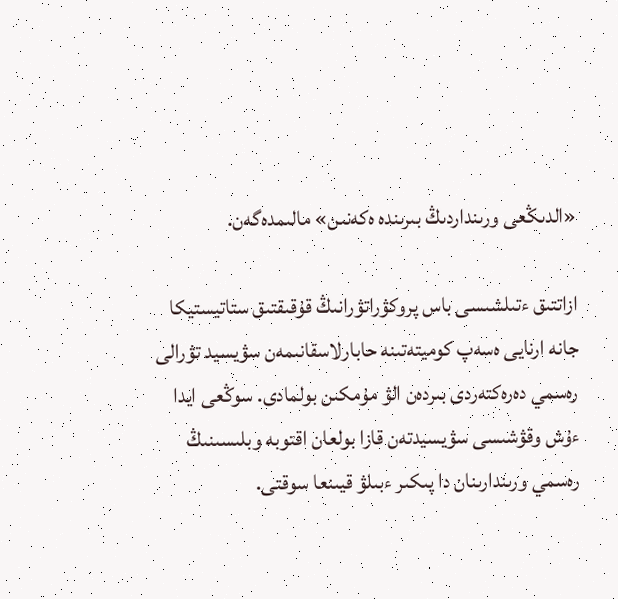«الدىڭعى ورىنداردىڭ بىرىندە ەكەنىن» مالىمدەگەن.

ازاتتىق ءتىلشىسى باس پروكۋراتۋرانىڭ قۇقىقتىق ستاتيستيكا جانە ارنايى ەسەپ كوميتەتىنە حابارلاسقانىمەن سۋيسيد تۋرالى رەسمي دەرەكتەردى بىردەن الۋ مۇمكىن بولمادى. سوڭعى ايدا ءۇش وقۋشىسى سۋيسيدتەن قازا بولعان اقتوبە وبلىسىنىڭ رەسمي ورىندارىنان دا پىكىر ءبىلۋ قيىنعا سوقتى.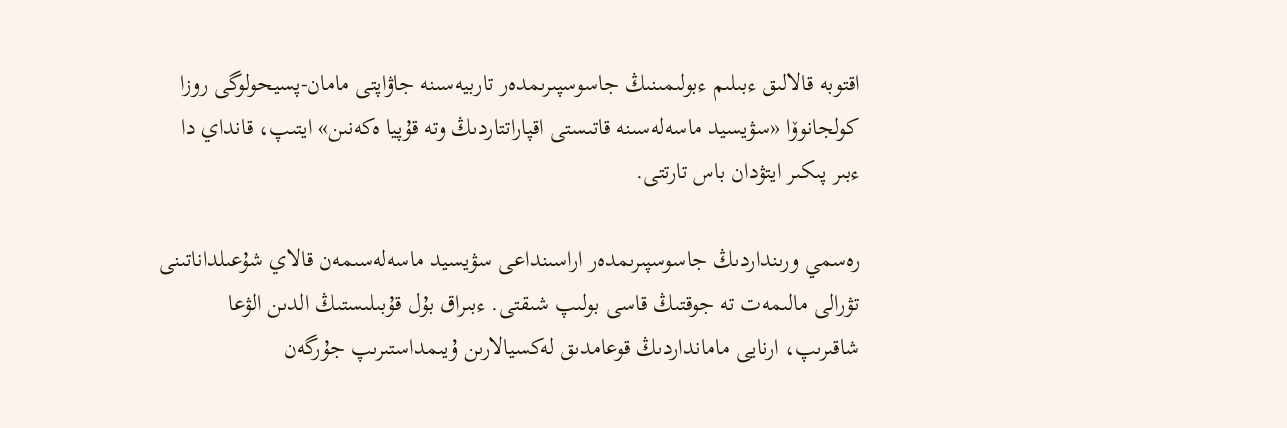اقتوبە قالالىق ءبىلىم ءبولىمىنىڭ جاسوسپىرىمدەر تاربيەسىنە جاۋاپتى مامان-پسيحولوگى روزا كولجانوۆا «سۋيسيد ماسەلەسىنە قاتىستى اقپاراتتاردىڭ وتە قۇپيا ەكەنىن» ايتىپ، قانداي دا ءبىر پىكىر ايتۋدان باس تارتتى.

رەسمي ورىنداردىڭ جاسوسپىرىمدەر اراسىنداعى سۋيسيد ماسەلەسىمەن قالاي شۇعىلداناتىنى تۋرالى مالىمەت تە جوقتىڭ قاسى بولىپ شىقتى. ءبىراق بۇل قۇبىلىستىڭ الدىن الۋعا شاقىرىپ، ارنايى مامانداردىڭ قوعامدىق لەكسيالارىن ۇيىمداستىرىپ جۇرگەن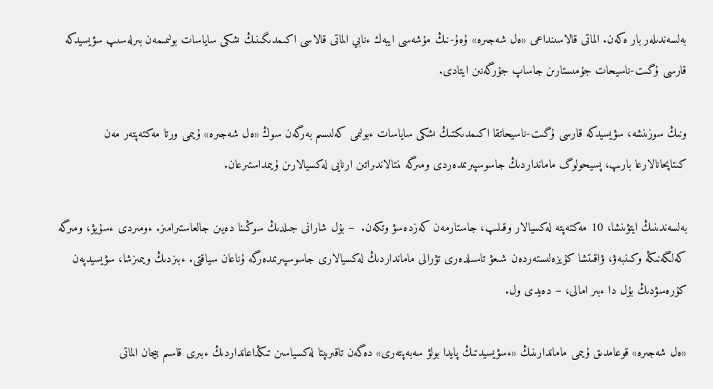بەلسەندىلەر بار ەكەن. الماتى قالاسىنداعى «ەل شەجىرە» ۇەۇ-نىڭ مۇشەسى ايبەك ءنابي الماتى قالاسى اكىمدىگىنىڭ ىشكى ساياسات بولىمىمەن بىرلەسىپ سۋيسيدكە قارسى ۇگىت-ناسيحات جۇمىستارىن جاساپ جۇرگەنىن ايتادى.

ونىڭ سوزىنشە، سۋيسيدكە قارسى ۇگىت-ناسيحاتقا اكىمدىكتىڭ ىشكى ساياسات ءبولىمى كەلىسىم بەرگەن سوڭ «ەل شەجىرە» ۇيىمى ورتا مەكتەپتەر مەن كىتاپحانالارعا بارىپ، پسيحولوگ مامانداردىڭ جاسوسپىرىمدەردى ومىرگە ىنتالاندىراتىن ارنايى لەكسيالارىن ۇيىمداستىرعان.

بەلسەندىنىڭ ايتۋىنشا، 10 مەكتەپتە لەكسيالار وقىلىپ، جاستارمەن كەزدەسۋ وتكەن.  – بۇل شارانى جىلدىڭ سوڭىنا دەيىن جالعاستىرامىز. ءومىردى ءسۇيۋ، ومىرگە كەلگەنىڭە وكىنبەۋ، ۋاقىتشا كۇيزەلىستەردەن شىعۋ تاسىلدەرى تۋرالى مامانداردىڭ لەكسيالارى جاسوسپىرىمدەرگە ۇناعان سياقتى. ءبىزدىڭ ويىمىزشا، سۋيسيدپەن كۇرەسۋدىڭ بۇل دا ءبىر امالى، – دەيدى ول.

«ەل شەجىرە» قوعامدىق ۇيىمى ماماندارىنىڭ «ءسۋيسيدتىڭ پايدا بولۋ سەبەپتەرى» دەگەن تاقىرىپتا لەكسياسىن تىڭداعانداردىڭ ءبىرى قاسىم بيجان الماتى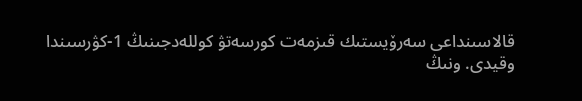قالاسىنداعى سەرۆيستىك قىزمەت كورسەتۋ كوللەدجىنىڭ 1-كۋرسىندا وقيدى. ونىڭ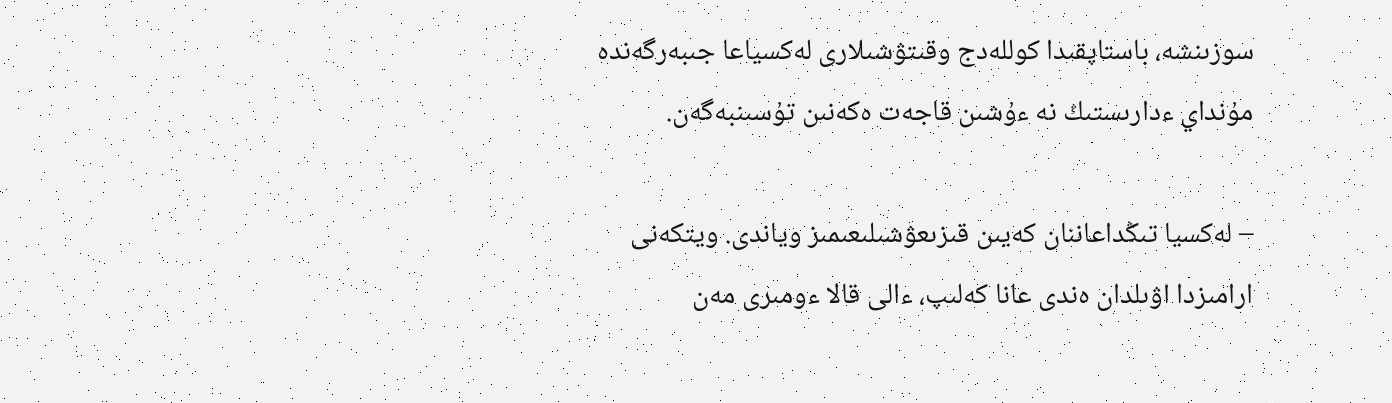سوزىنشە، باستاپقىدا كوللەدج وقىتۋشىلارى لەكسياعا جىبەرگەندە مۇنداي ءدارىستىڭ نە ءۇشىن قاجەت ەكەنىن تۇسىنبەگەن.

– لەكسيا تىڭداعاننان كەيىن قىزىعۋشىلىعىمىز وياندى. ويتكەنى ارامىزدا اۋىلدان ەندى عانا كەلىپ، ءالى قالا ءومىرى مەن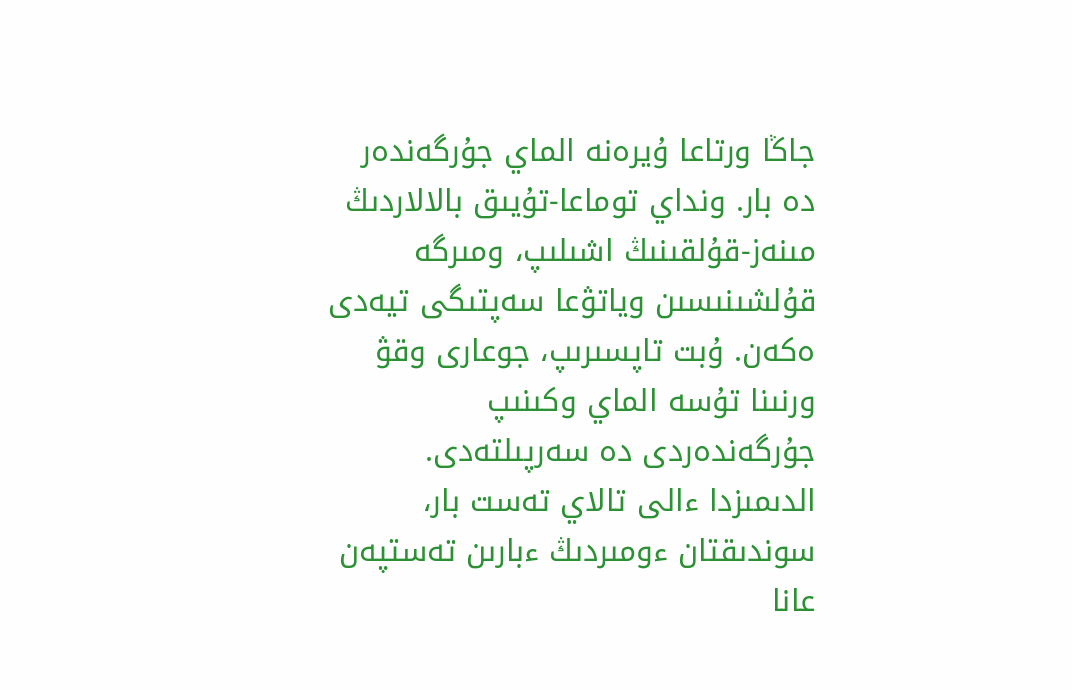جاڭا ورتاعا ۇيرەنە الماي جۇرگەندەر دە بار. ونداي توماعا-تۇيىق بالالاردىڭ مىنەز-قۇلقىنىڭ اشىلىپ، ومىرگە قۇلشىنىسىن وياتۋعا سەپتىگى تيەدى ەكەن. ۇبت تاپسىرىپ، جوعارى وقۋ ورنىنا تۇسە الماي وكىنىپ جۇرگەندەردى دە سەرپىلتەدى. الدىمىزدا ءالى تالاي تەست بار، سوندىقتان ءومىردىڭ ءبارىن تەستپەن عانا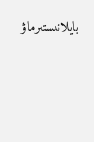بايلانىستىرماۋ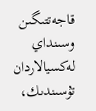قاجەتتىگىن وسىنداي لەكسيالاردان تۇسىندىك،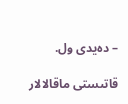– دەيدى ول.

قاتىستى ماقالالار